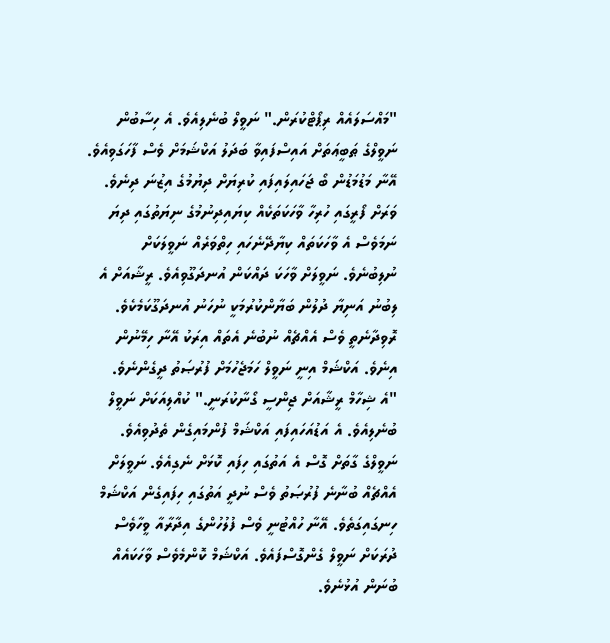"މައްސަލައެއް ރިޕޯޓްކުރަން." ނަވީލް ބުނެލިއެވެ. އެ ހިސާބުން ނަވީލްގެ ޠަބީޢަތަށް އައިސްފައިވާ ބަދަލު އަކްޝަމަށް ވެސް ފާހަގަވިއެވެ. އޭނާ މަޑުމަޑުން ބޯ ޖަހައިލައިފައި ކުރިޔަށް ދިޔުމުގެ އިޒުނަ ދިނެވެ. ވަރަށް ފޯރީގައި ހުރިހާ ވާހަކަތަކެއް ކިޔައިދިނުމުގެ ނިޔަތުގައި ދިޔަ ނަމަވެސް އެ ވާހަކަތައް ކިޔާދޭނެހައި ހިތްވަރެއް ނަވީލަކަށް ނުލިބުނެވެ. ނަވީލަށް ވާހަކަ ދައްކަން އުނދަގޫވިއެވެ. ރީޝާއަށް އެ ލިބުނު އަނިޔާ ދުލުން ބަޔާންކުރުމަކީ ނުހަނު އުނދަގޫކަމެކެވެ. ރޮވިދާނެތީ ވެސް އެއްޗެއް ނުބުނެ އެތައް އިރަކު އޭނާ ހިމޭނުން އިނެވެ. އަކްޝަމް އިނީ ނަވީލް ހަމަޖެހުމަށް ފުރުޞަތު ދީގެންނެވެ.
"އެ ޝިހާމް ރީޝާއަށް ޖިންސީ ގޯނާކުރަނީ." ކުއްލިއަކަށް ނަވީލް ބުނެލިއެވެ. އެ އަޑުއަހައިފައި އަކްޝަމް ފުންމައިގެން ތެދުވިއެވެ. ނަވީލްގެ ގާތަށް ގޮސް އެ އަތުގައި ހިފައި ކޮޅަށް ނެގިއެވެ. ނަވީލަށް އެއްޗެއް ބުނާނެ ފުރުޞަތު ވެސް ނުދީ އަތުގައި ހިފައިގެން އަކްޝަމް ހިނގައިގަތެވެ. އޭނާ ހުއްޓުނީ ވެސް ފުލުހުންގެ އިދާރާއާ ވީހާވެސް ދުރަކަށް ނަވީލް ގެންގޮސްފައެވެ. އަކްޝަމް ކޮންމެވެސް ވާހަކައެއް ބުނަން އުޅުނެވެ.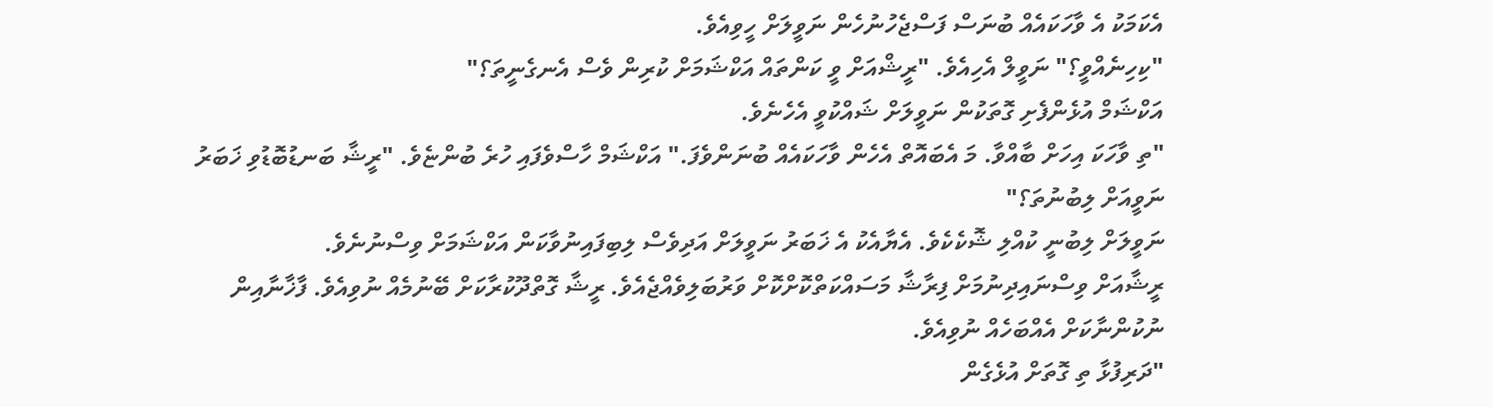އެކަމަކު އެ ވާހަކައެއް ބުނަސް ފަސްޖެހުނުހެން ނަވީލަށް ހީވިއެވެ.
"ކިހިނެއްވީ؟" ނަވީލް އެހިއެވެ. "ރީޝްއަށް ވީ ކަންތައް އަކްޝަމަށް ކުރިން ވެސް އެނގެނީތަ؟"
އަކްޝަމް އުޅެންފެށި ގޮތަކުން ނަވީލަށް ޝައްކުވީ އެހެނެވެ.
"ތި ވާހަކަ އިހަށް ބާއްވާ. މަ އެބައޮތް އެހެން ވާހަކައެއް ބުނަންވެފަ." އަކްޝަމް ހާސްވެފައި ހުރެ ބުންޏެވެ. "ރީޝާ ބަނޑުބޮޑުވި ޚަބަރު ނަވީއަށް ލިބުނުތަ؟"
ނަވީލަށް ލިބުނީ ކުއްލި ޝޮކެކެވެ. އެޔާއެކު އެ ޚަބަރު ނަވީލަށް އަދިވެސް ލިބިފައިނުވާކަން އަކްޝަމަށް ވިސްނުނެވެ.
ރީޝާއަށް ވިސްނައިދިނުމަށް ފިރާޝާ މަސައްކަތްކޮށްކޮށް ވަރުބަލިވެއްޖެއެވެ. ރީޝާ ގޮތްދޫކުރާކަށް ބޭނުމެއް ނުވިއެވެ. ފާޚާނާއިން ނުކުންނާކަށް އެއްބަހެއް ނުވިއެވެ.
"ދަރިފުޅާ ތި ގޮތަށް އުޅެގެން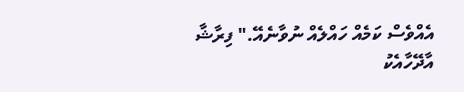އެއްވެސް ކަމެއް ހައްލެއް ނުވާނެއޭ." ފިރާޝާ އާދޭހާއެކު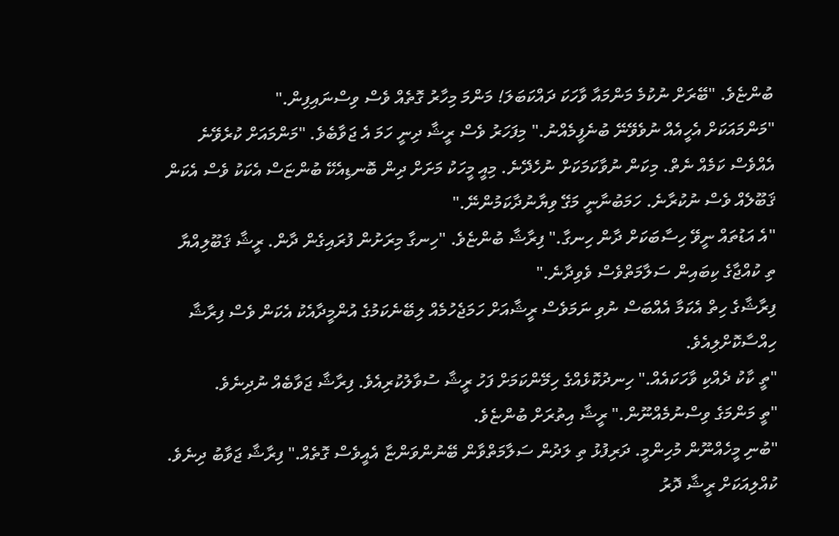ބުންޏެވެ. "ބޭރަށް ނުކުމެ މަންމައާ ވާހަކަ ދައްކަބަލަ! މަންމަ މިހާރު ގޮތެއް ވެސް ވިސްނައިފިން."
"މަންމައަކަށް އެހީއެއް ނުވެވޭނޭ ބުނެފީމެއްނު." މިފަހަރު ވެސް ރީޝާ ދިނީ ހަމަ އެ ޖަވާބެވެ. "މަންމައަށް ކުރެވޭނެ އެއްވެސް ކަމެއް ނެތް. މިކަން ނުވާކަމަކަށް ނުހެދޭނެ. މިއީ މީހަކު މަށަށް ދިން ބޮނޑިއެކޭ ބުންޏަސް އެކަކު ވެސް އެކަން ޤަބޫލެއް ވެސް ނުކުރާނެ. ހަމަބުނާނީ މަގޭ ވިޔާނުދާކަމުންނޭ."
"އެ އަޑުތައް ނީވޭ ހިސާބަކަށް ދާން ހިނގާ." ފިރާޝާ ބުންޏެވެ. "ހިނގާ މިރަށުން ފުރައިގެން ދާން. ރީޝާ ޤަބޫލިއްޔާ ތި ކުއްޖާގެ ކިބައިން ސަލާމަތްވެސް ވެވިދާނެ."
ފިރާޝާގެ ހިތް އެކަމާ އެއްބަސް ނުވި ނަމަވެސް ރީޝާއަށް ހަމަޖެހުމެއް ލިބޭނެކަމުގެ އުންމީދާއެކު އެކަން ވެސް ފިރާޝާ ހިއްސާކޮށްލިއެވެ.
"ތީ ކާކު ދެއްކި ވާހަކައެއް." ހިނދުކޮޅެއްގެ ހިމޭންކަމަށް ފަހު ރީޝާ ސުވާލުކުރިއެވެ. ފިރާޝާ ޖަވާބެއް ނުދިނެވެ.
"ތީ މަންމަގެ ވިސްނުމެއްނޫން." ރީޝާ އިތުރަށް ބުންޏެވެ.
"ބުނި މީހެއްނޫން މުހިންމީ. ދަރިފުޅު ތި ލަދުން ސަލާމަތްވާން ބޭނުންވަންޏާ އެއީވެސް ގޮތެއް." ފިރާޝާ ޖަވާބު ދިނެވެ.
ކުއްލިއަކަށް ރީޝާ ދޮރު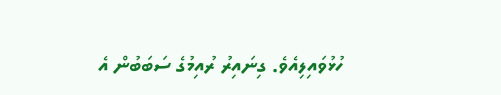ހުޅުވައިލިއެވެ. ގިނައިރު ރުއިމުގެ ސަބަބުން އެ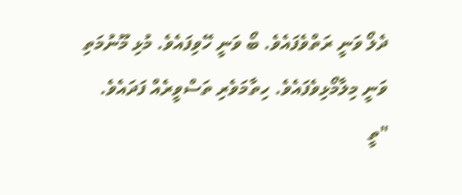ދެލޯ ވަނީ ރަތްވެފައެވެ. ބޯ ވަނީ ހޭވިފައެވެ. މުޅި މޫނުމަތި ވަނީ މިލާމޯޅިވެފައެވެ. ހިތާމަވެރި ތަސްވީރެއް ފަދައެވެ.
"ތީ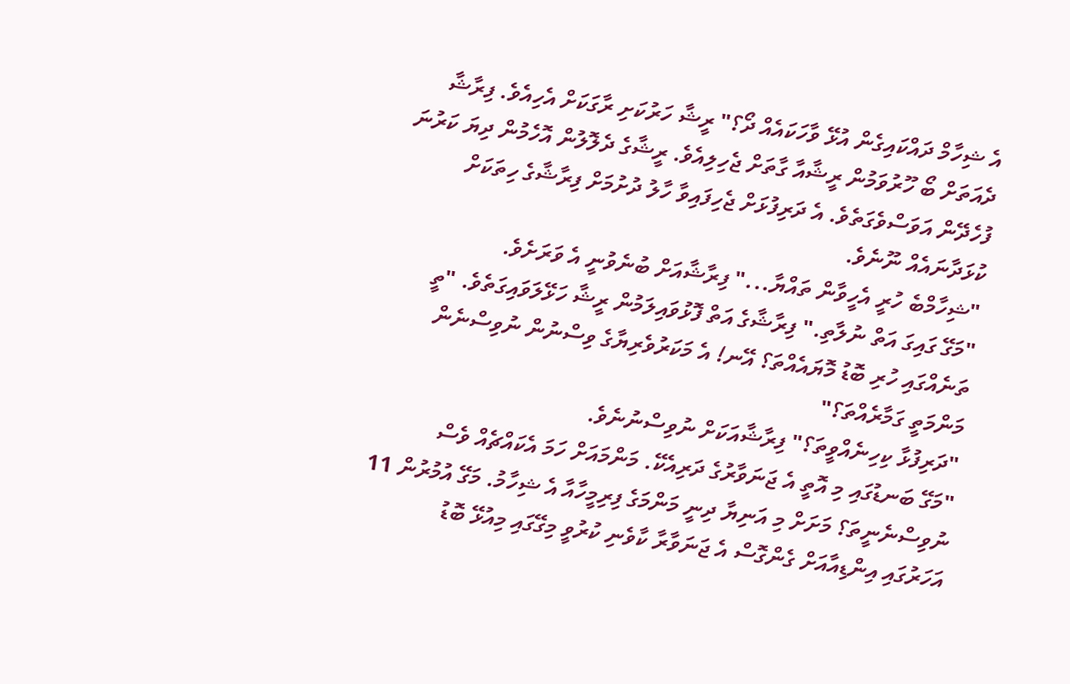އެ ޝިހާމް ދައްކައިގެން އުޅޭ ވާހަކައެއް ދޯ؟" ރީޝާ ހަރުކަށި ރާގަކަށް އެހިއެވެ. ފިރާޝާ ދެއަތަށް ބޯ ހޫރުވަމުން ރީޝާއާ ގާތަށް ޖެހިލިއެވެ. ރީޝާގެ ދެލޮލުން އޮހެމުން ދިޔަ ކަރުނަ ފުހެދޭން އަވަސްވެގަތެވެ. އެ ދަރިފުޅަށް ޖެހިފައިވާ ހާލު ދުށުމަށް ފިރާޝާގެ ހިތަކަށް ކުޅަދާނައެއް ނޫނެވެ.
"ޝިހާމްބެ ހުރީ އެހީވާން ތައްޔާ..." ފިރާޝާއަށް ބުނެވުނީ އެ ވަރަށެވެ.
"މަގޭ ގައިގަ އަތް ނުލާތި." ފިރާޝާގެ އަތް ފޮޅުވައިލަމުން ރީޝާ ހަޅޭލަވައިގަތެވެ. "ތީ ތަނެއްގައި ހުރި ބޮޑު މޮޔައެއްތަ؟ އޭނ! އެ މަކަރުވެރިޔާގެ ވިސްނުން ނުވިސްނެން މަންމަތީ ގަމާރެއްތަ؟"
"ދަރިފުޅާ ކިހިނެއްވީތަ؟" ފިރާޝާއަކަށް ނުވިސްނުނެވެ.
"މަގޭ ބަނޑުގައި މި އޮތީ އެ ޖަނަވާރުގެ ދަރިއެކޭ. މަންމައަށް ހަމަ އެކައްޗެއް ވެސް ނުވިސްނެނީތަ؟ މަށަށް މި އަނިޔާ ދިނީ މަންމަގެ ފިރިމީހާއާ އެ ޝިހާމު. މަގޭ އުމުރުން 11 އަހަރުގައި އިންޑިއާއަށް ގެންގޮސް އެ ޖަނަވާރާ ކާވެނި ކުރުވީ މިގޭގައި މިއުޅޭ ބޮޑު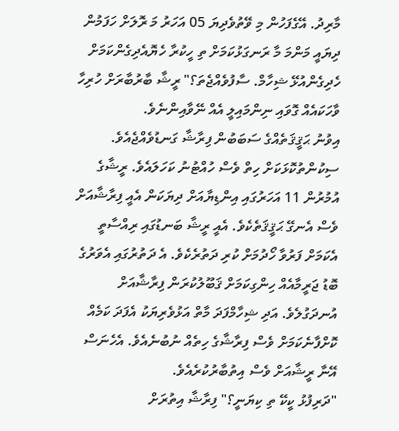މާރިދު. އޭގެފަހުން މި ވޭތުވެދިޔަ 05 އަހަރު މަ ރޮލަށް ހަފަމުން ދިޔައީ މަންމަ މާ ރަނގަޅުކަމަށް ތި ހީކުރާ ހެޔޮއެދިގެންކަމަށް ހެދިގެންއުޅޭ ޝިހާމް. ސާފުވެއްޖެތަ؟" ރީޝާ ބާރުބާރަށް ހުރިހާ ވާހަކައެއް ގޮވައި ނިންމައިލީ އެއް ނޭވާއިންނެވެ.
އިވުނު ޙަޤީޤަތެއްގެ ސަބަބުން ފިރާޝާ ގަނޑުވެއްޖެއެވެ. ސިކުންތުކޮޅަކަށް ހިތް ވެސް ހުއްޓުނު ކަހަލައެވެ. ރީޝާގެ އުމުރުން 11 އަހަރުގައި އިންޑިޔާއަށް ދިޔަކަން އެއީ ފިރާޝާއަށް ވެސް އެނގޭ ޙަޤީޤަތެކެވެ. އެއީ ރީޝާ ބަނޑުގައި ރިއްސާތީ އެކަމަށް ފަރުވާ ހޯދުމަށް ކުރި ދަތުރެކެވެ. އެ ދަތުރުގައި އެވަރުގެ ބޮޑު ޖަރީމާއެއް ހިންގިކަމަށް ޤަބޫލުކުރަން ފިރާޝާއަށް އުނދަގުލެވެ. އަދި ޝިހާމްފަދަ މާތް އަޅުވެރިޔަކު އެފަދަ ކަމެއް ކޮށްފާނެކަމަށް ވެސް ފިރާޝާގެ ހިތެއް ނުބުނެއެވެ. އެހެނަސް އޭނާ ރީޝާއަށް ވެސް އިތުބާރުކުރެއެވެ.
"ދަރިފުޅު ކީކޭ ތި ކިޔަނީ؟" ފިރާޝާ އިތުރަށް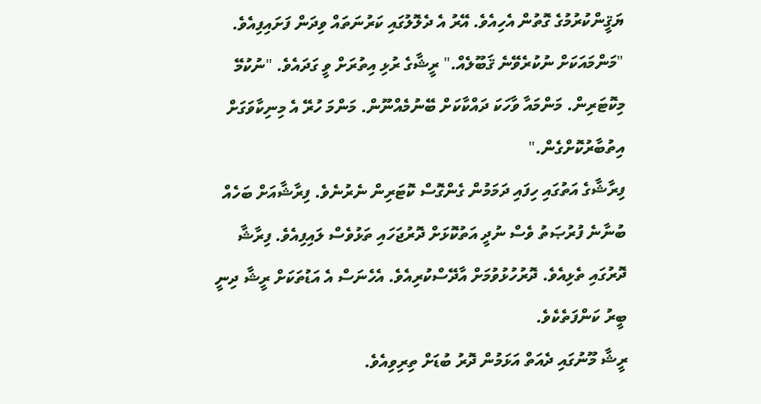ޔަޤީންކުރުމުގެ ގޮތުން އެހިއެވެ. އޭރު އެ ދެލޮލުގައި ކަރުނަތައް ވިދަން ފަށައިފިއެވެ.
"މަންމައަކަށް ނުކުރެވޭނެ ޤަބޫލެއް." ރީޝާގެ ރުޅި އިތުރަށް ވީ ގަދައެވެ. "ނުކުމޭ މިކޮޓަރިން. މަންމައާ ވާހަކަ ދައްކާކަށް ބޭނުމެއްނޫން. މަންމަ ހުރޭ އެ މިނިކާވަގަށް އިތުބާރުކޮށްގެން."
ފިރާޝާގެ އަތުގައި ހިފައި ދަމަމުން ގެންގޮސް ކޮޓަރިން ނެރުނެވެ. ފިރާޝާއަށް ބަހެއް ބުނާނެ ފުރުޞަތު ވެސް ނުދީ އަތުކޮޅަށް ދޮރުޖަހައި ތަޅުވެސް ލައިފިއެވެ. ފިރާޝާ ދޮރުގައި ތެޅިއެވެ. ދޮރުހުޅުވުމަށް އާދޭސްކުރިއެވެ. އެހެނަސް އެ އަޑުތަކަށް ރީޝާ ދިނީ ބީރު ކަންފަތެކެވެ.
ރީޝާ މޫނުގައި ދެއަތް އަޅަމުން ދޮރު ބުޑަށް ތިރިވިއެވެ.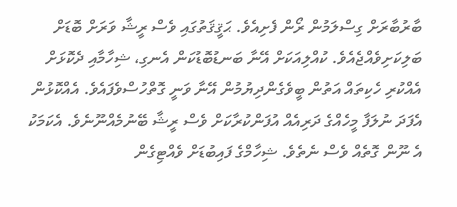ބާރުބާރަށް ގިސްލަމުން ރޯން ފެށިއެވެ. ޙަޤީޤަތުގައި ވެސް ރީޝާ ވަރަށް ބޮޑަށް ބަލިކަށިވެއްޖެއެވެ. ކުއްލިއަކަށް އޭނާ ބަނޑުބޮޑުކަން އެނގި، ޝިހާމާއި ދެކޮޅަށް އެއްކުރި ހެކިތައް އަތުން ބީވެގެންދިޔުމުން އޭނާ ވަނީ ގޮތްހުސްވެފައެވެ. އެއްކޮޅުން އެފަދަ ނުލަފާ މީހެއްގެ ދަރިއެއް އުފަންކުރާކަށް ވެސް ރީޝާ ބޭނުމެއްނޫނެވެ. އެކަމަކު އެ ނޫން ގޮތެއް ވެސް ނެތެވެ. ޝިހާމްގެ ފައިބުޑަށް ވެއްޓިގެން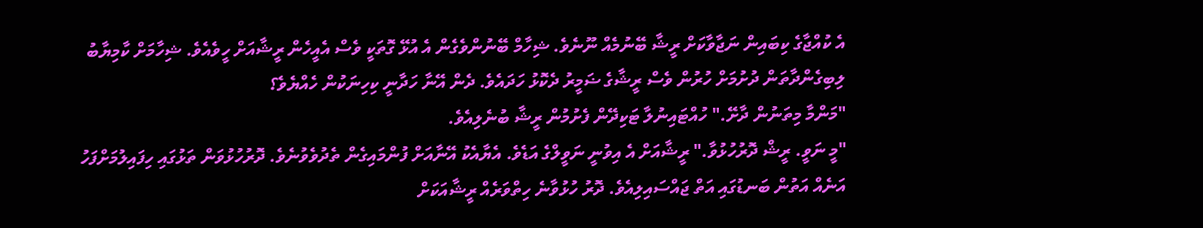އެ ކުއްޖާގެ ކިބައިން ނަޖާވާކަށް ރީޝާ ބޭނުމެއް ނޫނެވެ. ޝިހާމް ބޭނުންވެގެން އެ އުޅޭ ގޮތަކީ ވެސް އެއީހެން ރީޝާއަށް ހީވެއެވެ. ޝިހާމަށް ކާމިޔާބު ލިބިގެންދާތަން ދުށުމަށް ހުރުން ވެސް ރީޝާގެ ޟަމީރު ދެކޮޅު ހަދައެވެ. ދެން އޭނާ ހަދާނީ ކިހިނަކުން ހެއްޔެވެ؟
"މަންމާ މިތަނުން ދާށޭ." ހުއްޓައިނުލާ ޓަކިދޭން ފެށުމުން ރީޝާ ބުނެލިއެވެ.
"މީ ނަވީ. ރީޝް ދޮރުހުޅުވާ." ރީޝާއަށް އެ އިވުނީ ނަވީލްގެ އަޑެވެ. އެޔާއެކު އޭނާއަށް ފުންމައިގެން ތެދުވެވުނެވެ. ދޮރުހުޅުވަން ތަޅުގައި ހިފައިލުމަށްފަހު އަނެއް އަތުން ބަނޑުގައި އަތް ޖައްސައިލިއެވެ. ދޮރު ހުޅުވާނެ ހިތްވަރެއް ރީޝާއަކަށް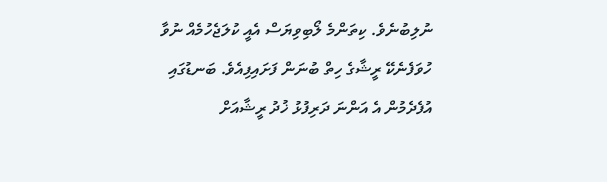ނުލިބުނެވެ. ކިތަންމެ ލޯބިވިޔަސް އެއީ ކުލަޖެހުމެއް ނުވާ ހުވަފެނެކޭ ރީޝާގެ ހިތް ބުނަން ފަށައިފިއެވެ. ބަނޑުގައި އުފެދެމުން އެ އަންނަ ދަރިފުޅު ޚުދު ރީޝާއަށް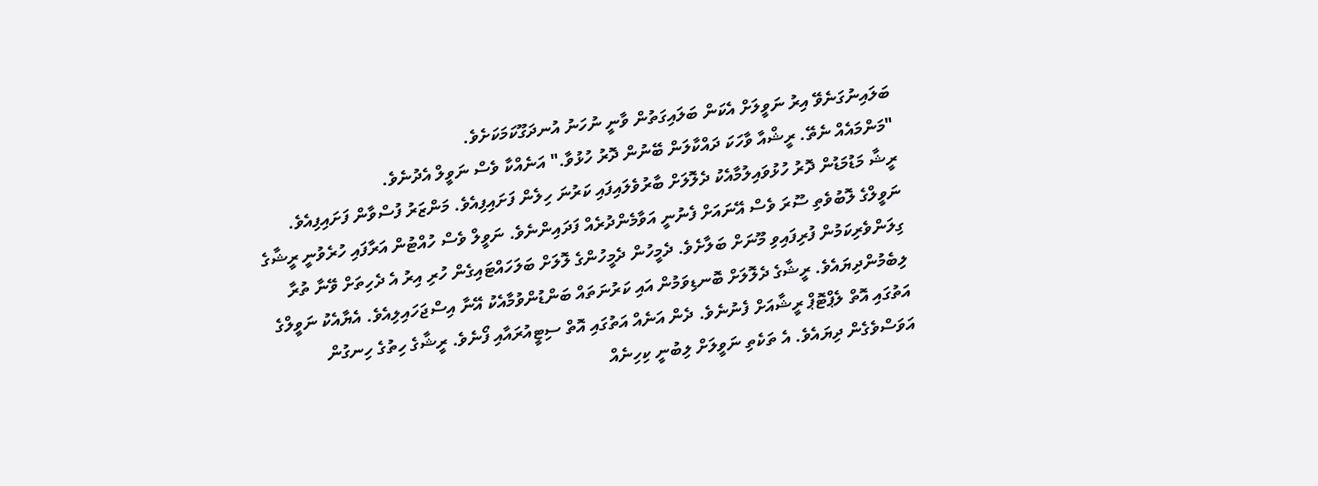ބަލައިނުގަނެވޭ އިރު ނަވީލަށް އެކަން ބަލައިގަތުން ވާނީ ނުހަނު އުނދަގޫކަމަކަށެވެ.
"މަންމައެއް ނެތޭ. ރީޝްއާ ވާހަކަ ދައްކާލަން ބޭނުން ދޮރު ހުޅުވާ." އަނެއްކާ ވެސް ނަވީލް އެދުނެވެ.
ރީޝާ މަޑުމަޑުން ދޮރު ހުޅުވައިލުމާއެކު ދެލޮލަށް ބާރުވެލައިފައި ކަރުނަ ހިލެން ފަށައިފިއެވެ. މަންޒަރު ފުސްވާން ފަށައިފިއެވެ. ނަވީލްގެ ލޮބުވެތި ސޫރަ ވެސް އޭނައަށް ފެނުނީ އަވާމެންދުރެއް ފަދައިންނެވެ. ނަވީލް ވެސް ހުއްޓުން އަރާފައި ހުރެވުނީ ރީޝާގެ ގިލަންވެރިކަމުން ފުރިފައިވި މޫނަށް ބަލާށެވެ. ދެމީހުން ދެމީހުންގެ ލޮލަށް ބަލަހައްޓައިގެން ހުރި އިރު އެ ދެހިތަށް ވޭނާ ތުރާ ލިބެމުންދިޔައެވެ. ރީޝާގެ ދެލޮލަށް ބޮނޑިވަމުން އައި ކަރުނަތައް ބަންޑުންވުމާއެކު އޭނާ އިސްޖަހައިލިއެވެ. އެޔާއެކު ނަވީލްގެ އަތުގައި އޮތް ލެޕްޓޮޕް ރީޝާއަށް ފެނުނެވެ. ދެން އަނެއް އަތުގައި އޮތް ސިޓީއުރައާއި ފޯނެވެ. ރީޝާގެ ހިތުގެ ހިނގުން އަވަސްވެގެން ދިޔައެވެ. އެ ތަކެތި ނަވީލަށް ލިބުނީ ކިހިނެއް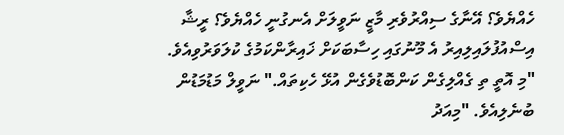ހެއްޔެވެ؟ އޭނާގެ ސިއްރުވެރި މާޒީ ނަވީލަށް އެނގުނީ ހެއްޔެވެ؟ ރީޝާ އިސްއުފުލައިލިއިރު އެ މޫނުގައި ހިސާބަކަށް ޚައިރާންކަމުގެ ކުލަވަރުވިއެވެ.
"މި އޮތީ ތި ގެއްލިގެން ކަންބޮޑުވެގެން އުޅޭ ހެކިތައް." ނަވީލް މަޑުމަޑުން ބުނެލިއެވެ. "މިއަދު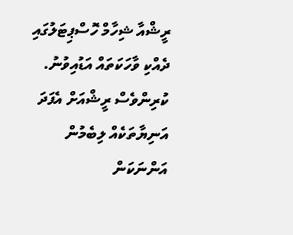ރީޝްއާ ޝިހާމް ހޮސްޕިޓަލުގައި ދެއްކި ވާހަކަތައް އަޑުއިވުނު. ކުރިންވެސް ރީޝްއަށް އެފަދަ އަނިޔާތަކެއް ލިބެމުން އަންނަކަން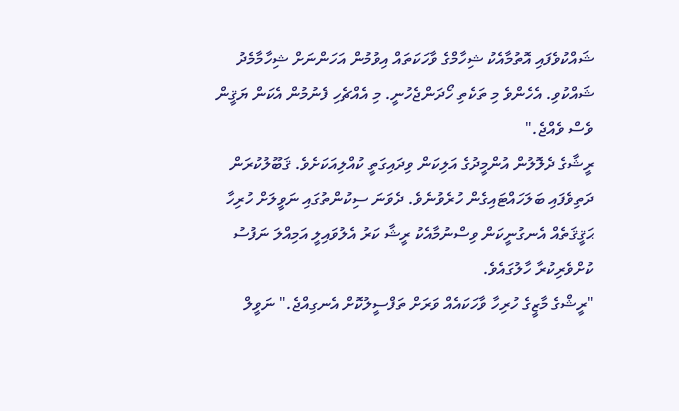ޝައްކުވެފައި އޮތުމާއެކު ޝިހާމްގެ ވާހަކަތައް އިވުމުން އަހަންނަށް ޝިހާމާމެދު ޝައްކުވި. އެހެންވެ މި ތަކެތި ހޯދަންޖެހުނީ. މި އެއްޗެހި ފެނުމުން އެކަން ޔަޤީން ވެސް ވެއްޖެ."
ރީޝާގެ ދެލޮލުން އުންމީދުގެ އަލިކަން ވިދައިގަތީ ކުއްލިއަކަށެވެ. ޤަބޫލުކުރަން ދަތިވެފައި ބަލަހައްޓައިގެން ހުރެވުނެވެ. ދެވަނަ ސިކުންތުގައި ނަވީލަށް ހުރިހާ ޙަޤީޤަތެއް އެނގުނީކަން ވިސްނުމާއެކު ރީޝާ ކަރު އެލުވައިލީ އަމިއްލަ ނަފުސު ކުށްވެރިކުރާ ހާލުގައެވެ.
"ރީޝްގެ މާޒީގެ ހުރިހާ ވާހަކައެއް ވަރަށް ތަފްސީލުކޮށް އެނގިއްޖެ." ނަވީލް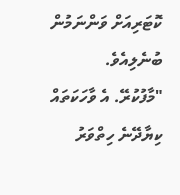ކޮޓަރިއަށް ވަންނަމުން ބުނެލިއެވެ.
"މާފުކުރޭ. އެ ވާހަކަތައް ކިޔާދޭނެ ހިތްވަރު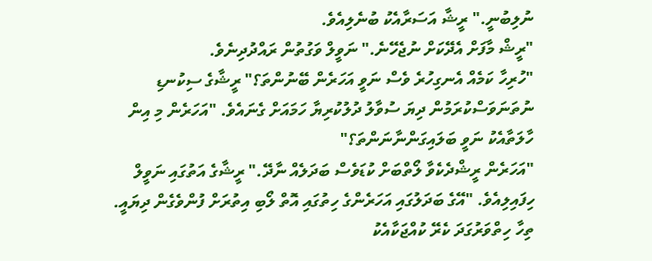ނުލިބުނީ." ރީޝާ އަސަރާއެކު ބުނެލިއެވެ.
"ރީޝް މާފަށް އެދޭކަށް ނުޖެހޭނެ." ނަވީލް ވަގުތުން ރައްދުދިނެވެ.
"ހުރިހާ ކަމެއް އެނގިހުރެ ވެސް ނަވީ އަހަރެން ބޭނުންތަ؟" ރީޝާގެ ސިކުނޑި ނުތަނަވަސްކުރަމުން ދިޔަ ސުވާލު ދުލުކުރިޔާ ހަމައަށް ގެނައެވެ. "އަހަރެން މި އިން ހާލަތާއެކު ނަވީ ބަލައިގަންނާނަންތަ؟"
"އަހަރެން ރީޝްދެކެވާ ލޯތްބަށް ކުޑަވެސް ބަދަލެއް ނާދޭ." ރީޝާގެ އަތުގައި ނަވީލް ހިފައިލިއެވެ. "އޭގެ ބަދަލުގައި އަހަރެންގެ ހިތުގައި އޮތް ލޯބި އިތުރަށް ފުންވެގެން ދިޔައީ. ތިހާ ހިތްވަރުގަދަ ކެރޭ ކުއްޖަކާއެކު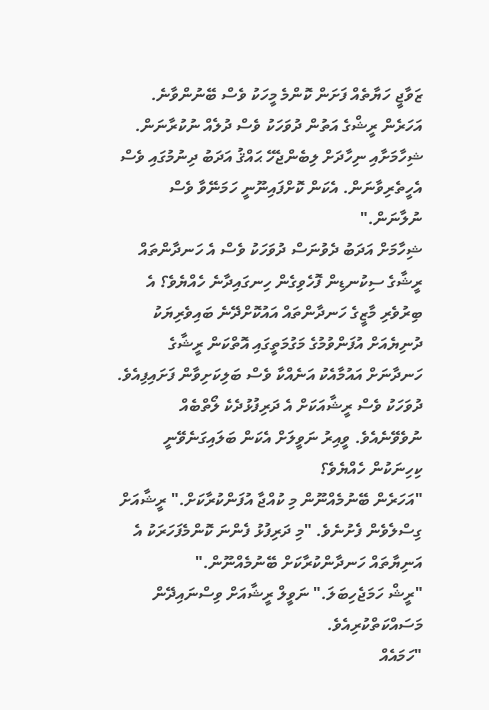ޒަވާޖީ ހަޔާތެއް ފަށަން ކޮންމެ މީހަކު ވެސް ބޭނުންވާނެ. އަހަރެން ރީޝްގެ އަތުން ދުވަހަކު ވެސް ދުލެއް ނުކުރާނަން. ޝިހާމަށާއި ނިހާދަށް ލިބެންޖެހޭ ޙައްޤު އަދަބު ދިނުމުގައި ވެސް އެހީތެރިވާނަން. އެކަން ކޮށްފައިނޫނީ ހަމަނޭވާ ވެސް ނުލާނަން."
ޝިހާމަށް އަދަބު ދެވުނަސް ދުވަހަކު ވެސް އެ ހަނދާންތައް ރީޝާގެ ސިކުނޑިން ފޮހެވިގެން ހިނގައިދާނެ ހެއްޔެވެ؟ އެ ބިރުވެރި މާޒީގެ ހަނދާންތައް އައުކޮށްދޭނެ ބައިވެރިޔަކު ދުނިޔެއަށް އުފަންވުމުގެ މަގުމަތީގައި އޮތްކަން ރީޝާގެ ހަނދާނަށް އައުމާއެކު އަނެއްކާ ވެސް ބަލިކަށިވާން ފަށައިފިއެވެ. ދުވަހަކު ވެސް ރީޝާއަކަށް އެ ދަރިފުޅުދެކެ ލޯތްބެއް ނުވެވޭނެއެވެ. ވީއިރު ނަވީލަށް އެކަން ބަލައިގަނެވޭނީ ކިހިނަކުން ހެއްޔެވެ؟
"އަހަރެން ބޭނުމެއްނޫން މި ކުއްޖާ އުފަންކުރާކަށް." ރީޝާއަށް ގިސްލެވެން ފެށުނެވެ. "މި ދަރިފުޅު ފެންނަ ކޮންމެފަހަރަކު އެ އަނިޔާތައް ހަނދާންކުރާކަށް ބޭނުމެއްނޫން."
"ރީޝް ހަމަޖެހިބަލަ." ނަވީލް ރީޝާއަށް ވިސްނައިދޭން މަސައްކަތްކުރިއެވެ.
"ހަމައެއް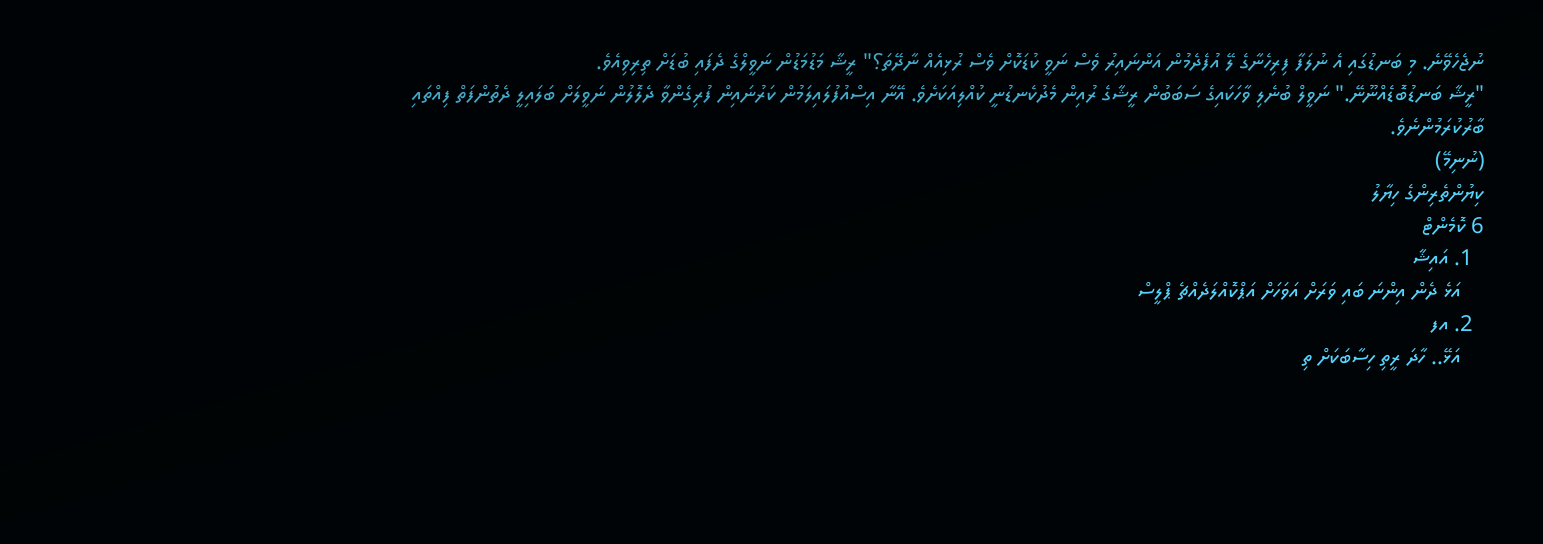ނުޖެހެވޭނެ. މި ބަނޑުގައި އެ ނުލަފާ ފިރިހެނާގެ ލޭ އުފެދެމުން އަންނައިރު ވެސް ނަވީ ކުޑަކޮށް ވެސް ރުޅިއެއް ނާދޭތަ؟" ރީޝާ މަޑުމަޑުން ނަވީލްގެ ދެފައި ބުޑަށް ތިރިވިއެވެ.
"ރީޝާ ބަނޑުބޮޑެއްނޫނޭ." ނަވީލް ބުނެލި ވާހަކައިގެ ސަބަބުން ރީޝާގެ ރުއިން މެދުކެނޑުނީ ކުއްލިއަކަށެވެ. އޭނާ އިސްއުފުލައިލަމުން ކަރުނައިން ފުރިގެންވާ ދެލޮލުން ނަވީލަށް ބަލައިލީ ދެތުންފަތް ފިއްތައި ބާރުކުރަމުންނެވެ.
(ނުނިމޭ)
ކިޔުންތެރިންގެ ހިޔާލު
6 ކޮމެންޓް
  1. އައިޝާ
    އަޅެ ދެން އިންނަ ބައި ވަރަށް އަވަހަށް އަޕްކޮއްލަދެއްޗެ ޕްލީސް
  2. އފ
    އަޅޭ.. ހާދަ ރީތި ހިސާބަކަށް ތި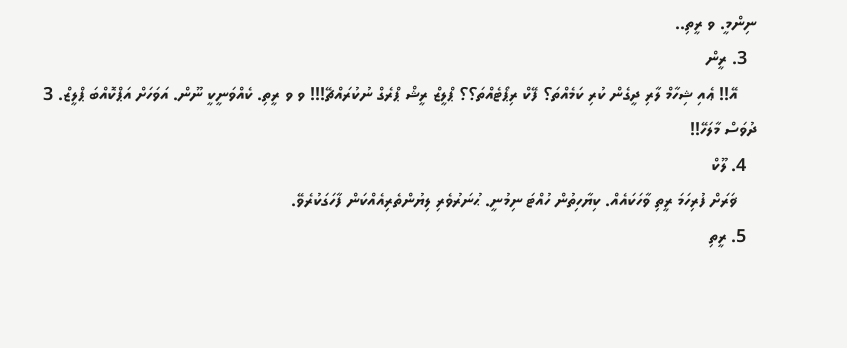ނިންމީ. ވ ރީތި..
  3. ރީން
    އޭ!! ޢެއި ޝިހާމް ލާރި ދީގެން ކުރި ކަމެއްތަ؟ ފޭކް ރިޕޯޓެއްތަ؟؟ ޕްލީޒް ރީޝް ޕްރެގް ނުކުރައްޗޭ!!! ވ ވ ރީތި. ކެއްވަނީކީ ނޫން. އަވަހަށް އަޕްކޮއްބަ ޕްލީޒް. 3 ދުވަސް މާލަހޭ!!
  4. ލޫކް
    ޥަރަށް ފުރިހަމަ ރީތި ވާހަކައެއް. ކިޔާހިތުން ހުއްޓަ ނިމުނީ. ޙުނަރުވެރި ލިޔުންތެރިއެއްކަން ފާހަގަކުރެވޭ.
  5. ރީތި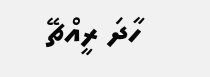ހާދަ ރީއްޗޭ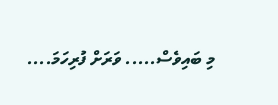މި ބައިވެސް..... ވަރަށް ފުރިހަމަ....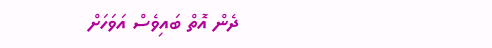ދެން އޮތް ބައިވެސް އަވަހަށް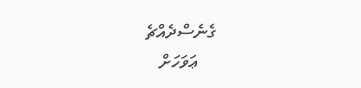ގެނެސްދެއްޗެ
    ޢަވަހަށް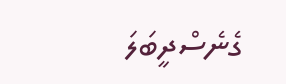ގެނެސްދީބަލަ